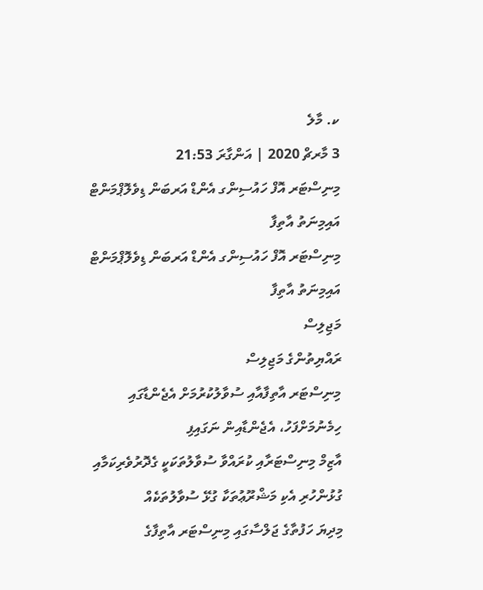ކ. މާލެ
3 މާރޗް 2020 | އަންގާރަ 21:53
މިނިސްޓަރ އޮފް ހައުސިންގ އެންޑް އަރބަން ޑިވެލޮޕްމަންޓް އައިމިނަތު އާތިފާ
މިނިސްޓަރ އޮފް ހައުސިންގ އެންޑް އަރބަން ޑިވެލޮޕްމަންޓް އައިމިނަތު އާތިފާ
މަޖިލިސް
ރައްޔިތުންގެ މަޖިލިސް
މިނިސްޓަރ އާތިފާއާއި ސުވާލުކުރުމަށް އެޖެންޑާގައި ހިމެނުމަށްފަހު، އެޖެންޑާއިން ނަގައިފި
އާޒިމް މިނިސްޓަރާއި ކުރައްވާ ސުވާލުތަކަކީ ގެދޮރުވެރިކަމާއި ގުޅުންހުރި އެކި މަޝްރޫޢުތަކާ ގުޅޭ ސުވާލުތަކެއް
މިދިޔަ ހަފުތާގެ ޖަލްސާގައި މިނިސްޓަރ އާތިފާގެ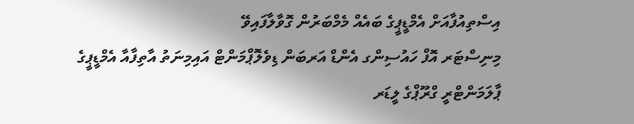އިސްތިއުފާއަށް އެމްޑީޕީގެ ބައެއް މެމްބަރުން ގޮވާލާފައިވޭ
މިނިސްޓަރ އޮފް ހައުސިންގ އެންޑް އަރބަން ޑިވެލޮޕްމަންޓް އައިމިނަތު އާތިފާއާ އެމްޑީޕީގެ ޕާލަމަންޓްރީ ގްރޫޕްގެ ލީޑަރ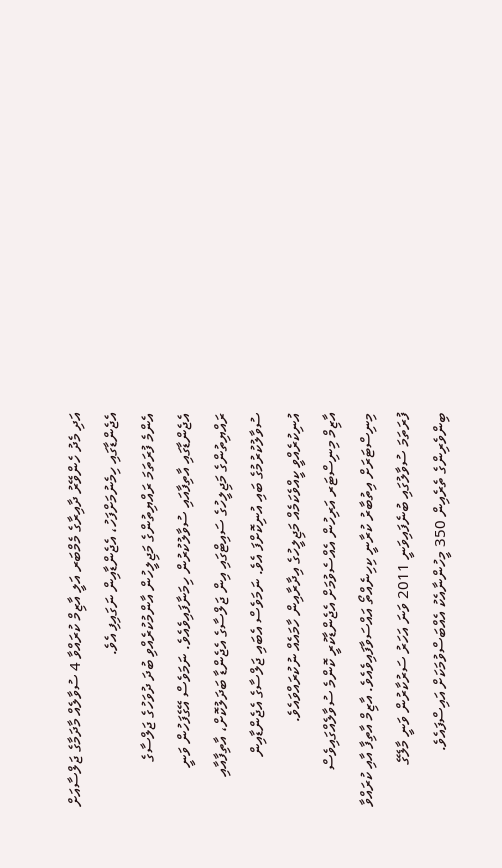އަދި މެދު ހެންވޭރު ދާއިރާގެ މެމްބަރ އަލީ އާޒިމް ކުރައްވާ 4 ސުވާލެއް މާދަމާގެ ޖަލްސާއަށް އެޖެންޑާގައި ހިމެނުމަށްފަހު، އެޖެންޑާއިން ނަގައިފި އެވެ.
އެންމެ ފުރަތަމަ ރައްޔިތުންގެ މަޖިލީހުން އާންމުކުރެއްވި ބުދަ ދުވަހުގެ ޖަލްސާގެ އެޖެންޑާގައި އާތިފާއައި ސުވާލުކުރުން ހިމަނާފައިވެއެވެ. ނަމަވެސް އޭގެފަހުން ވަނީ ރައްޔިތުންގެ މަޖިލީހުގެ ސައިޓްގައި އިން ޖަލްސާގެ އެޖެންޑާ ބަދަލުކޮށް، އާތިފާއާއި ސުވާލުކުރުމުގެ ބައި އުނިކޮށްފަ އެވެ. ނަމަވެސް އެބައި ޖަލްސާގެ އެޖެންޑާއިން އުނިކުރެއްވީ ކީއްވެކަމެއް މަޖިލީހުގެ އިދާރާއިން ހާމައެއް ނުކުރައްވައެވެ.
އާޒިމް މިނިސްޓަރ އަރިހުން އެއްސެވުމަށް އެޖެންޑާކުރީ ކޮންމެ ސުވާލެއްގައިވެސް މިނިސްޓަރަށް އިތުބާރު ކުރާނީ ކިހިނެއްތޯ އައްސަވާފައިވެއެވެ. އާޒިމް އާތިފާ އާއި ކުރައްވާ ފުރަތަމަ ސުވާލުގައި ބުނެފައިވަނީ 2011 ވަނަ އަހަރު ސަރުކާރުން ވަނީ މާލޭގެ ބިންވެރިންގެ ތެރެއިން 350 މީހުންނާއެކު އެއްބަސްވުމަކަށް އައިސްފައެވެ.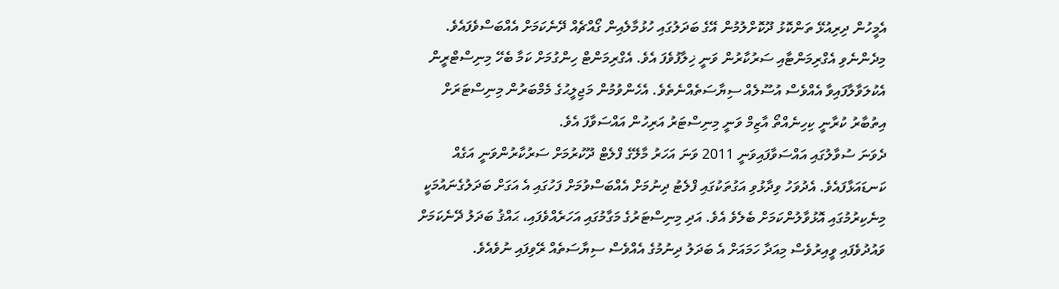އެމީހުން ދިރިއުޅޭ ތަންކޮޅު ދޫކޮށްލުމުން އޭގެ ބަދަލުގައި ހުޅުމާލެއިން ގޯއްޗެއް ދޭނެކަމަށް އެއްބަސްވެފައެވެ. މިދެންނެވި އެގްރިމަންޓާއި ސަރުކާރުން ވަނީ ޚިލާފުވެފަ އެވެ. އެގްރިމަންޓް ހިންގުމަށް ކަމާ ބެހޭ މިނިސްޓްރީން އެކުލަވާލާފައިވާ އެއްވެސް އުސޫލެއް ސިޔާސަތެއްނެތެވެ. އެހެންވުމުން މަޖިލީޙުގެ މެމްބަރުން މިނިސްޓަރަށް އިތުބާރު ކުރާނީ ކިހިނެއްތޯ އާޒިމް ވަނީ މިނިސްޓަރު އަރިހުން އައްސަވާފަ އެވެ.
ދެވަނަ ސުވާލުގައި އައްސަވާފައިވަނީ 2011 ވަނަ އަހަރު މާލޭގެ ފްލެޓް ދޫކުރުމަށް ސަރުކާރުންވަނީ އަގެއް ކަނޑައަޅާފައެވެ. އެދުވަހު ވިދާޅުވި އަގުތަކުގައި ފްލެޓު ދިނުމަށް އެއްބަސްވުމަށް ފަހުގައި އެ އަގަށް ބަދަލުގެނައުމަކީ މިނެކިރުމުގައި އޮޅުވާލުންކަމަށް ބެލެވެ އެވެ. އަދި މިނިސްޓަރުގެ މަގާމުގައި އަހަރެއްވެފައި، ޙައްޤު ބަދަލު ދޭނެކަމަށް ވައުދުވެފައި ވީއިރުވެސް މިއަދާ ހަމައަށް އެ ބަދަލު ދިނުމުގެ އެއްވެސް ސިޔާސަތެއް ރޭވިފައި ނުވެއެވެ.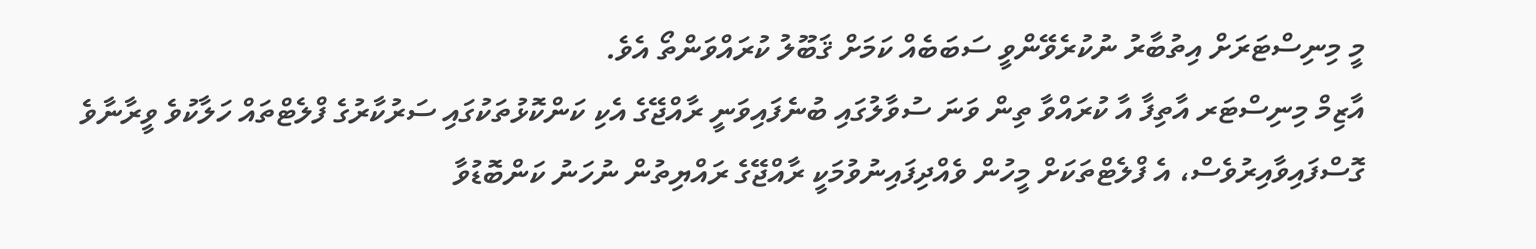މީ މިނިސްޓަރަށް އިތުބާރު ނުކުރެވޭންވީ ސަބަބެއް ކަމަށް ޤަބޫލު ކުރައްވަންތޯ އެވެ.
އާޒިމް މިނިސްޓަރ އާތިފާ އާ ކުރައްވާ ތިން ވަނަ ސުވާލުގައި ބުނެފައިވަނީ ރާއްޖޭގެ އެކި ކަންކޮޅުތަކުގައި ސަރުކާރުގެ ފްލެޓްތައް ހަލާކުވެ ވީރާނާވެ ގޮސްފައިވާއިރުވެސް، އެ ފްލެޓްތަކަށް މީހުން ވެއްދިފައިނުވުމަކީ ރާއްޖޭގެ ރައްޔިތުން ނުހަނު ކަންބޮޑުވާ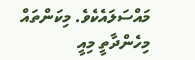މައްސަލައެކެވެ. މިކަންތައް މިހެންދާތީ މިއީ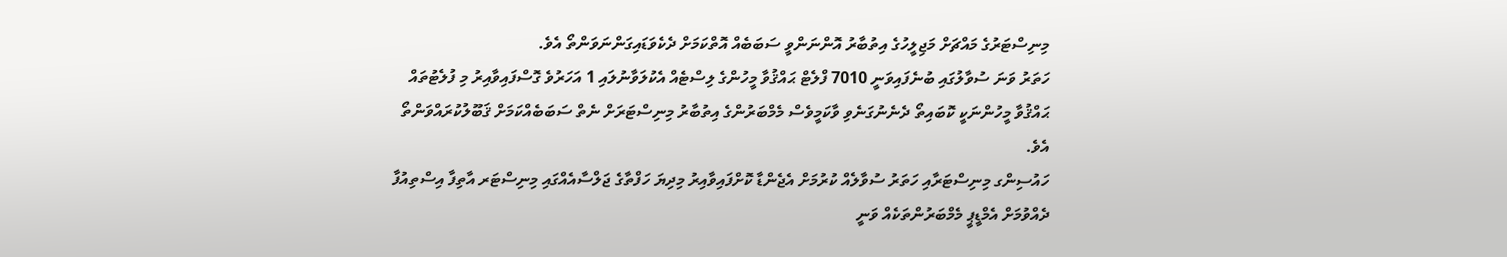މިނިސްޓަރުގެ މައްޗަށް މަޖިލީހުގެ އިތުބާރު އޮންނަންވީ ސަބަބެއް އޮތްކަމަށް ދެކެވަޑައިގަންނަވަންތޯ އެވެ.
ހަތަރު ވަނަ ސުވާލުގައި ބުނެފައިވަނީ 7010 ފްލެޓް ޙައްޤުވާ މީހުންގެ ލިސްޓެއް އެކުލަވާނުލައި 1 އަހަރުވެ ގޮސްފައިވާއިރު މި ފުލެޓުތައް ޙައްޤުވާ މީހުންނަކީ ކޮބައިތޯ ދެނެނުގަނެވި ވާކަމީވެސް މެމްބަރުންގެ އިތުބާރު މިނިސްޓަރަށް ނެތް ސަބަބެއްކަމަށް ޤަބޫލުކުރައްވަންތޯ އެވެ.
ހައުސިންގ މިނިސްޓަރާއި ހަތަރު ސުވާލެއް ކުރުމަށް އެޖެންޑާ ކޮށްފައިވާއިރު މިދިޔަ ހަފްތާގެ ޖަލްސާއެއްގައި މިނިސްޓަރ އާތިފާ އިސްތިއުފާ ދެއްވުމަށް އެމްޑީޕީ މެމްބަރުންތަކެއް ވަނީ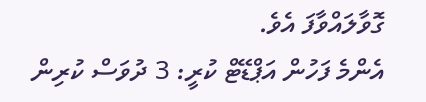ގޮވާލައްވާފަ އެވެ.
އެންމެ ފަހުން އަޕްޑޭޓް ކުރީ: 3 ދުވަސް ކުރިން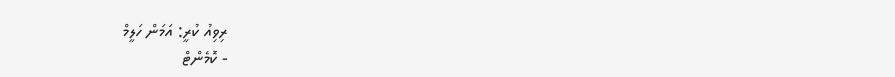ރިވިއު ކުރީ: އަމަން ހަލީމް
- ކޮމެންޓް